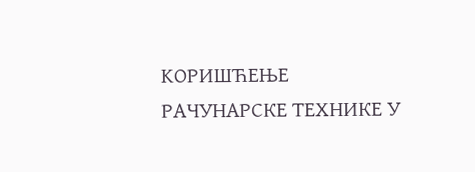KOРИШЋЕЊЕ РАЧУНАРСКЕ ТЕХНИКЕ У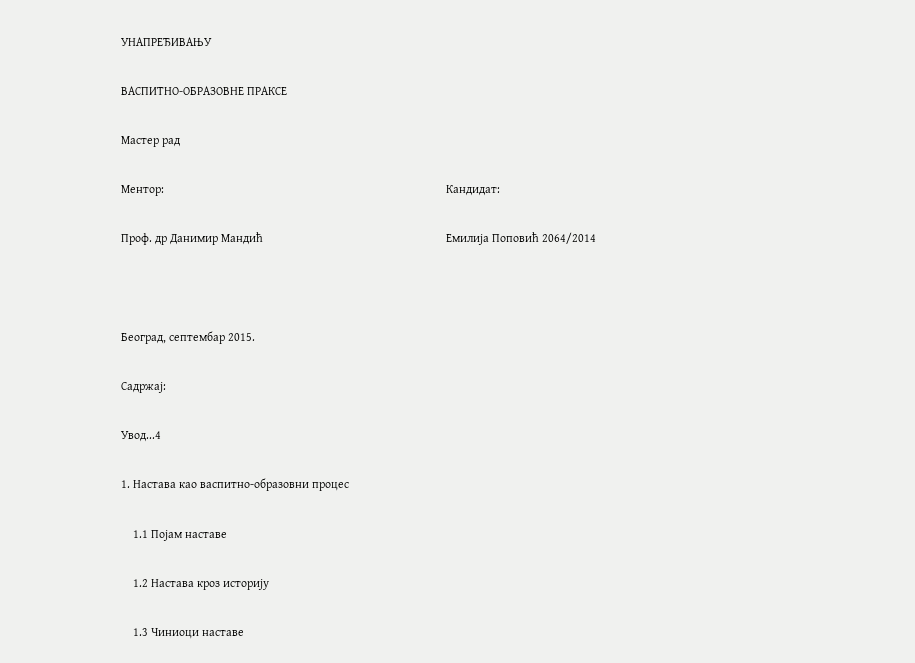УНАПРЕЂИВАЊУ

ВАСПИТНО-ОБРАЗОВНЕ ПРАКСЕ

Мастер рад

Ментор:                                                                                              Кандидат:

Проф. др Данимир Мандић                                                             Емилија Поповић 2064/2014



Београд, септембар 2015.

Садржај:

Увод...4

1. Настава као васпитно-образовни процес

    1.1 Појам наставе

    1.2 Настава кроз историју

    1.3 Чиниоци наставе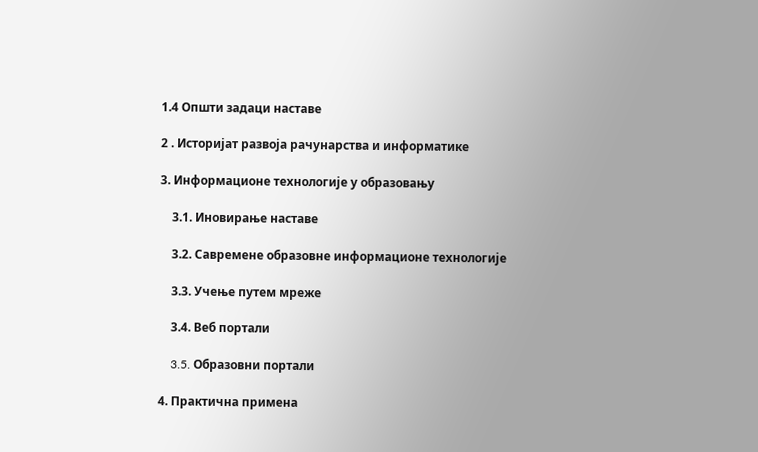1.4 Општи задаци наставе

2 . Историјат развоја рачунарства и информатике

3. Информационе технологије у образовању

    3.1. Иновирање наставе

    3.2. Савремене образовне информационе технологије

    3.3. Учење путем мреже

    3.4. Веб портали

    3.5. Oбразовни портали

4. Практична примена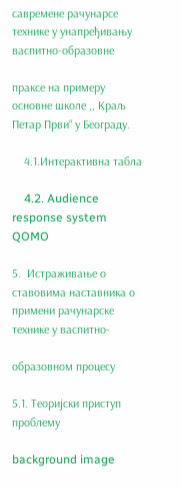савремене рачунарсе технике у унапређивању васпитно-образовне

праксе на примеру основне школе ,, Краљ Петар Први“ у Београду.

    4.1.Интерактивна табла

    4.2. Audience response system QOMO

5.  Истраживање о ставовима наставника о примени рачунарске технике у васпитно-

образовном процесу

5.1. Теоријски приступ проблему

background image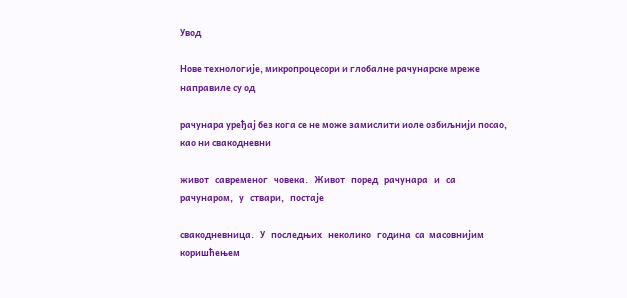Увод

Нове технологије, микропроцесори и глобалне рачунарске мреже направиле су од

рачунара уређај без кога се не може замислити иоле озбиљнији посао, као ни свакодневни

живот   савременог   човека.   Живот   поред   рачунара   и   са   рачунаром,   у   ствари,   постаје

свакодневница.   У   последњих   неколико   година  са  масовнијим  коришћењем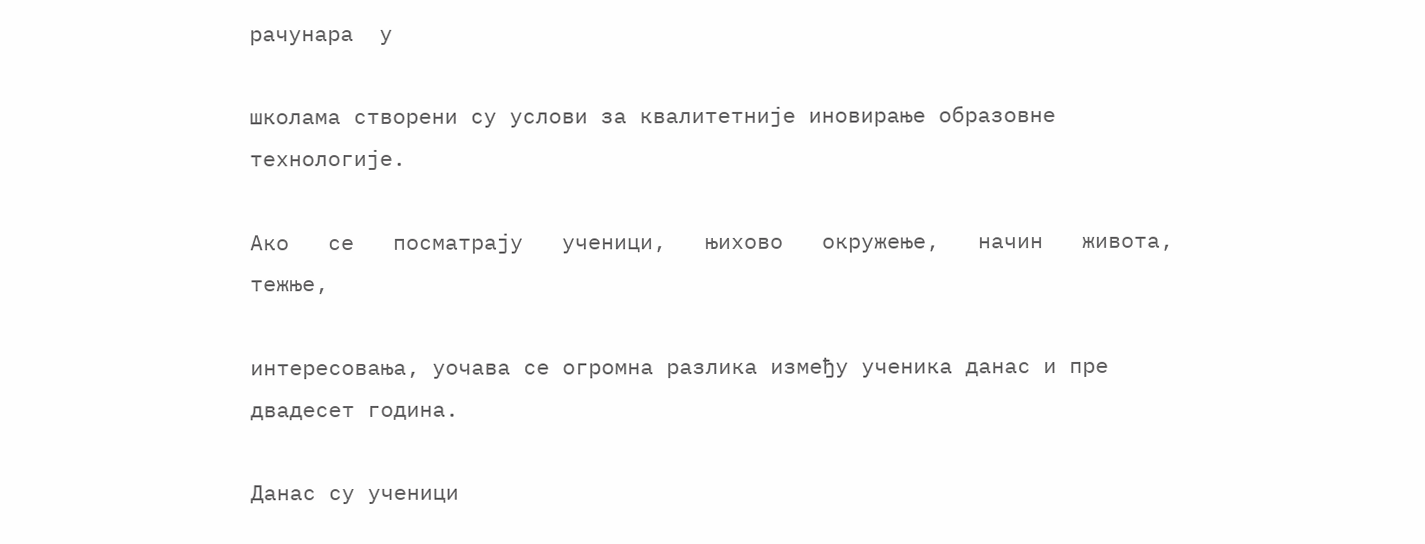рачунара  у

школама створени су услови за квалитетније иновирање образовне технологије.

Ако   се   посматрају   ученици,   њихово   окружење,   начин   живота,   тежње,

интересовања, уочава се огромна разлика између ученика данас и пре двадесет година.

Данас су ученици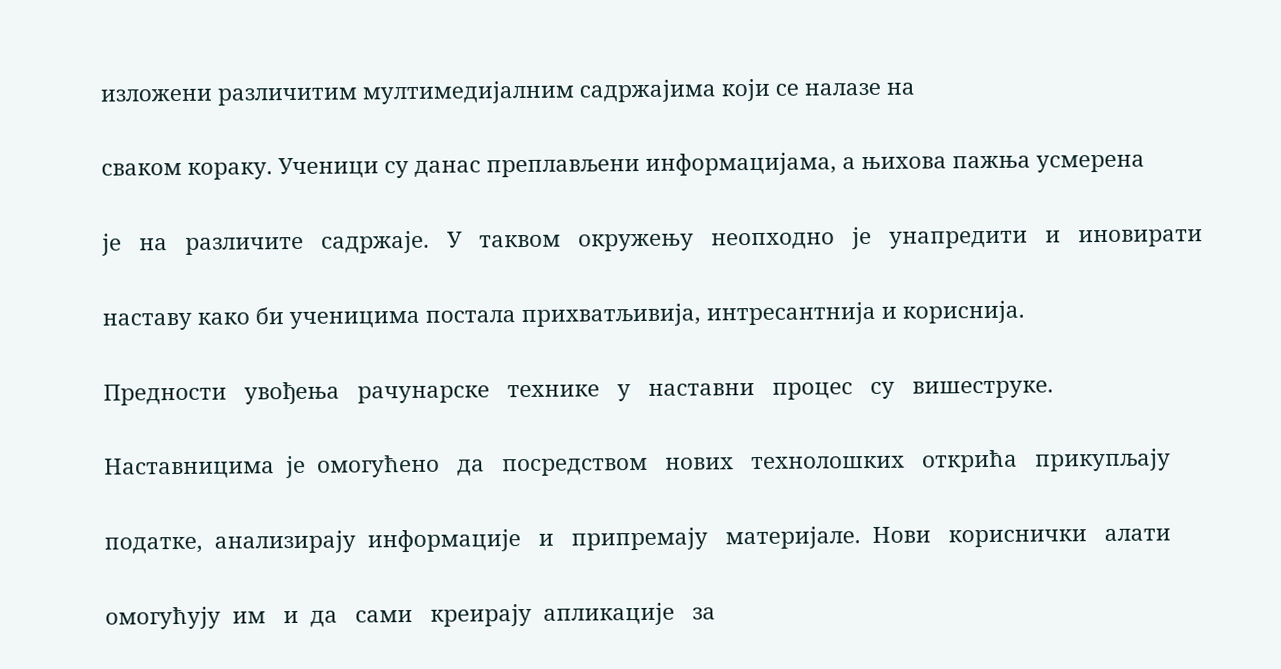изложени различитим мултимедијалним садржајима који се налазе на

сваком кораку. Ученици су данас преплављени информацијама, а њихова пажња усмерена

је   на   различите   садржаје.   У   таквом   окружењу   неопходно   је   унапредити   и   иновирати

наставу како би ученицима постала прихватљивија, интресантнија и кориснија.

Предности   увођења   рачунарске   технике   у   наставни   процес   су   вишеструке.

Наставницима  је  омогућено   да   посредством   нових   технолошких   открића   прикупљају

податке,  анализирају  информације   и   припремају   материјале.  Нови   кориснички   алати

омогућују  им   и  да   сами   креирају  апликације   за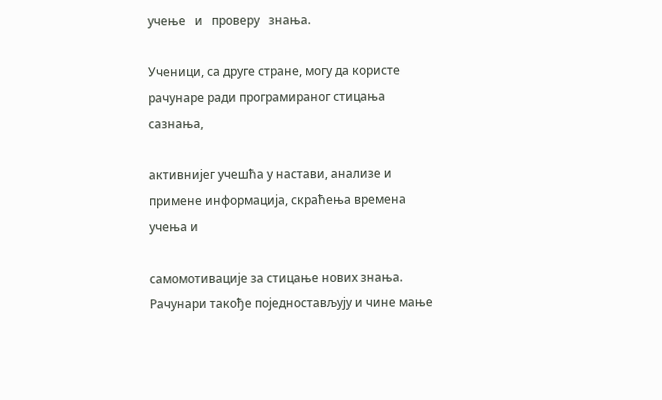учење   и   проверу   знања.

Ученици, са друге стране, могу да користе рачунаре ради програмираног стицања сазнања,

активнијег учешћа у настави, анализе и примене информација, скраћења времена учења и

самомотивације за стицање нових знања. Рачунари такође поједностављују и чине мање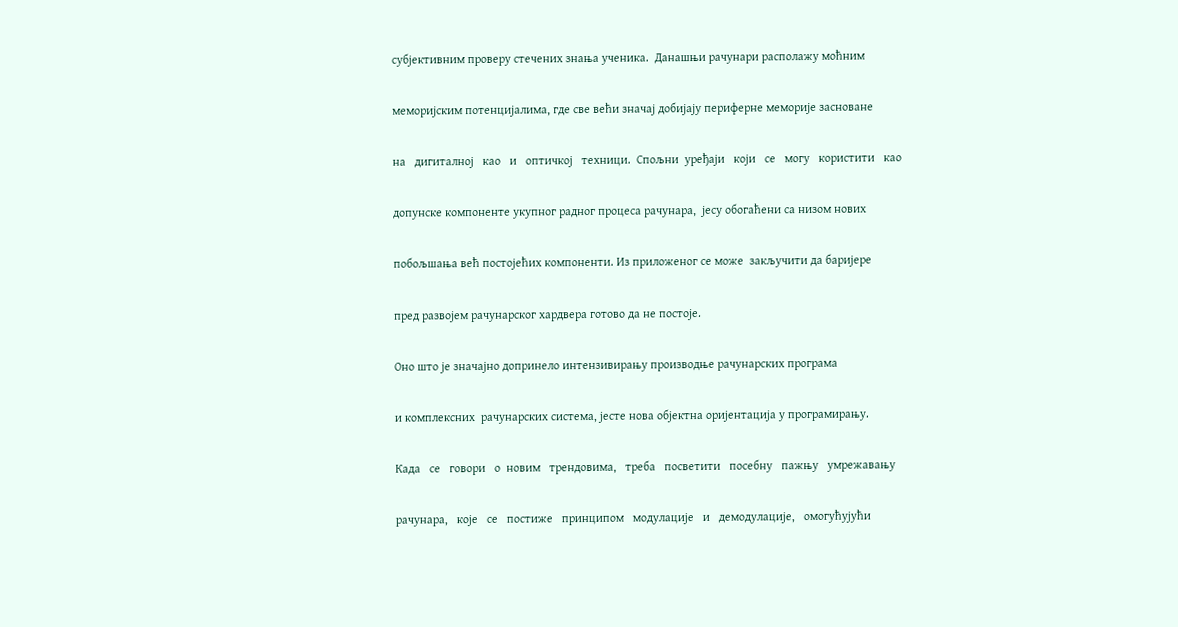субјективним проверу стечених знања ученика.  Данашњи рачунари располажу моћним

меморијским потенцијалима, где све већи значај добијају периферне меморије засноване

на   дигиталној   као   и   оптичкој   техници.  Спољни  уређаји   који   се   могу   користити   као

допунске компоненте укупног радног процеса рачунара,  јесу обогаћени са низом нових

побољшања већ постојећих компоненти. Из приложеног се може  закључити да баријере

пред развојем рачунарског хардвера готово да не постоје.

Оно што је значајно допринело интензивирању производње рачунарских програма

и комплексних  рачунарских система, јесте нова објектна оријентација у програмирању.

Када   се   говори   о  новим   трендовима,   треба   посветити   посебну   пажњу   умрежавању

рачунара,   које   се   постиже   принципом   модулације   и   демодулације,   омогућујући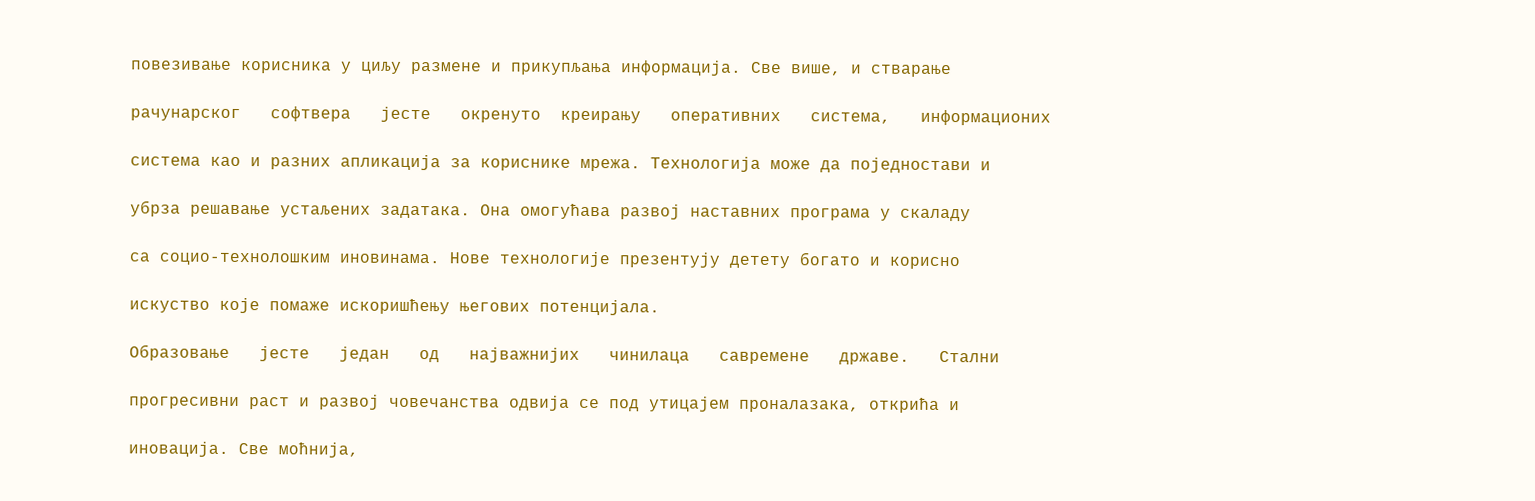повезивање корисника у циљу размене и прикупљања информација. Све више, и стварање

рачунарског   софтвера   јесте   окренуто  креирању   оперативних   система,   информационих

система као и разних апликација за кориснике мрежа. Технологија може да поједностави и

убрза решавање устаљених задатака. Она омогућава развој наставних програма у скаладу

са социо-технолошким иновинама. Нове технологије презентују детету богато и корисно

искуство које помаже искоришћењу његових потенцијала.

Образовање   јесте   један   од   најважнијих   чинилаца   савремене   државе.   Стални

прогресивни раст и развој човечанства одвија се под утицајем проналазака, открића и

иновација. Све моћнија,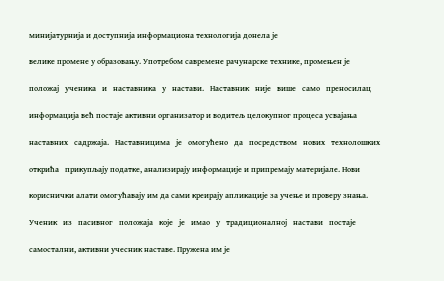минијатурнија и доступнија информациона технологија донела је

велике промене у образовању. Употребом савремене рачунарске технике, промењен је

положај   ученика   и   наставника   у   настави.   Наставник   није   више   само   преносилац

информација већ постаје активни организатор и водитељ целокупног процеса усвајања

наставних   садржаја.   Наставницима   је   омогућено   да   посредством   нових   технолошких

открића   прикупљају податке, анализирају информације и припремају материјале. Нови

кориснички алати омогућавају им да сами креирају апликације за учење и проверу знања.

Ученик   из   пасивног   положаја   које   је   имао   у   традиционалној   настави   постаје

самостални, активни учесник наставе. Пружена им је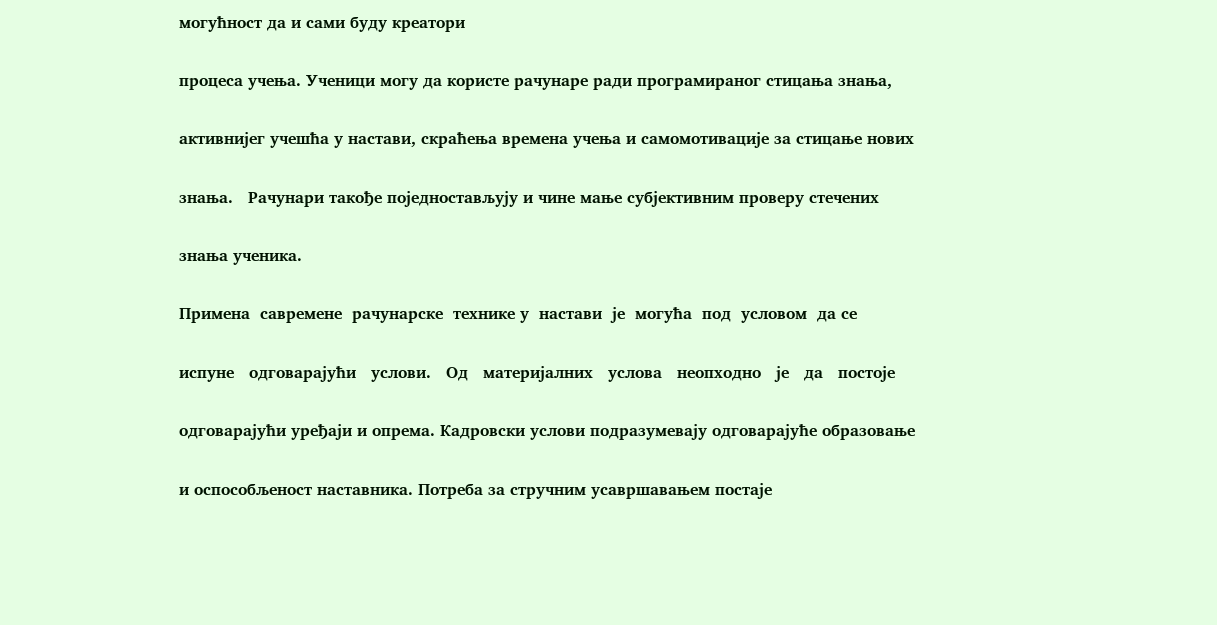могућност да и сами буду креатори

процеса учења. Ученици могу да користе рачунаре ради програмираног стицања знања,

активнијег учешћа у настави, скраћења времена учења и самомотивације за стицање нових

знања.   Рачунари такође поједностављују и чине мање субјективним проверу стечених

знања ученика.

Примена  савремене  рачунарске  технике у  настави  је  могућа  под  условом  да се

испуне   одговарајући   услови.   Од   материјалних   услова   неопходно   је   да   постоје

одговарајући уређаји и опрема. Кадровски услови подразумевају одговарајуће образовање

и оспособљеност наставника. Потреба за стручним усавршавањем постаје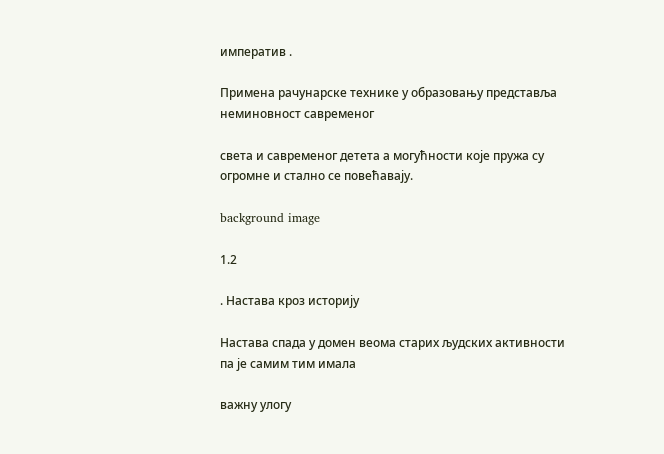императив .

Примена рачунарске технике у образовању представља неминовност савременог

света и савременог детета а могућности које пружа су огромне и стално се повећавају.

background image

1.2

. Настава кроз историју

Настава спада у домен веома старих људских активности па је самим тим имала

важну улогу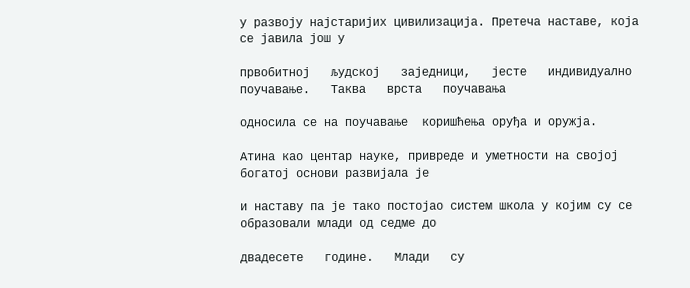у развоју најстаријих цивилизација. Претеча наставе, која се јавила још у

првобитној   људској   заједници,   јесте   индивидуално   поучавање.   Таква   врста   поучавања

односила се на поучавање  коришћења оруђа и оружја.

Атина као центар науке, привреде и уметности на својој богатој основи развијала је

и наставу па је тако постојао систем школа у којим су се образовали млади од седме до

двадесете   године.   Млади   су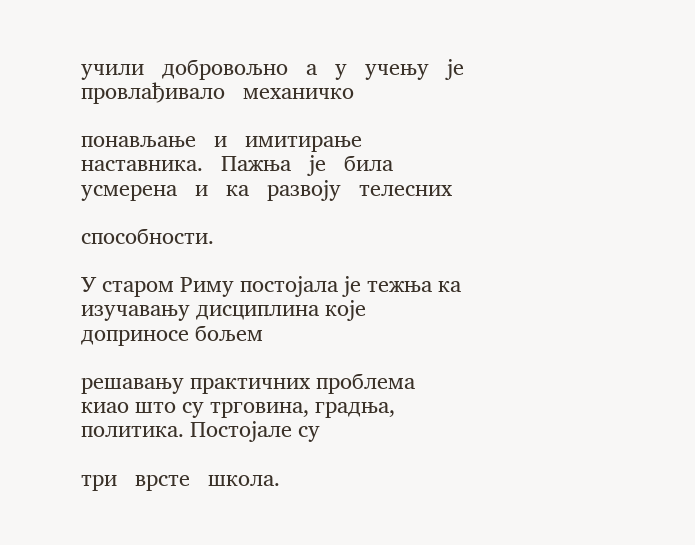учили   добровољно   а   у   учењу   је   провлађивало   механичко

понављање   и   имитирање   наставника.   Пажња   је   била   усмерена   и   ка   развоју   телесних

способности.

У старом Риму постојала је тежња ка изучавању дисциплина које доприносе бољем

решавању практичних проблема киао што су трговина, градња, политика. Постојале су

три   врсте   школа.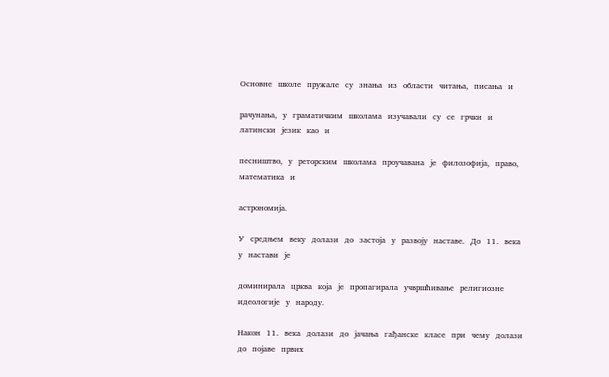Основне   школе   пружале   су   знања   из   области   читања,   писања   и

рачунања,   у   граматичким   школама   изучавали   су   се   грчки   и   латински   језик   као   и

песништво,   у   реторским   школама   проучавана   је   филозофија,   право,   математика   и

астрономија.

У   средњем   веку   долази   до   застоја   у   развоју   наставе.   До   11.   века   у   настави   је

доминирала   црква   која   је   пропагирала   учвршћивање   религиозне   идеологије   у   народу.

Након   11.   века   долази   до   јачања   гађанске   класе   при   чему   долази   до   појаве   првих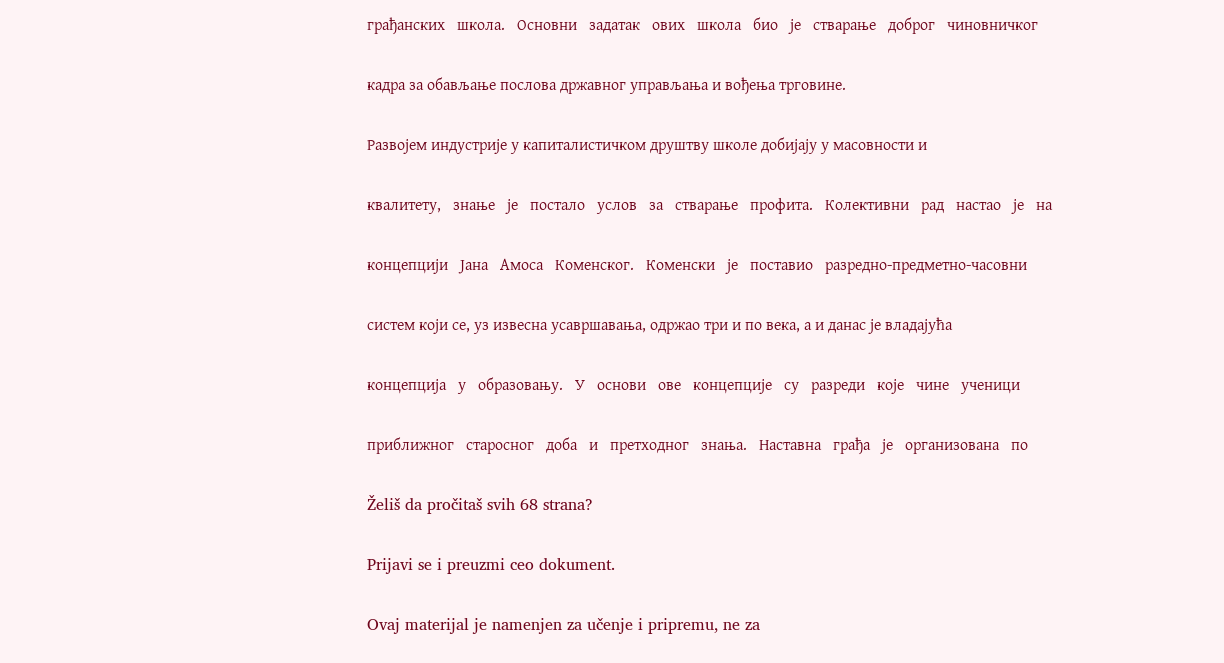грађанских   школа.   Основни   задатак   ових   школа   био   је   стварање   доброг   чиновничког

кадра за обављање послова државног управљања и вођења трговине.

Развојем индустрије у капиталистичком друштву школе добијају у масовности и

квалитету,   знање   је   постало   услов   за   стварање   профита.   Колективни   рад   настао   је   на

концепцији   Јана   Амоса   Коменског.   Коменски   је   поставио   разредно-предметно-часовни

систем који се, уз извесна усавршавања, одржао три и по века, а и данас је владајућа

концепција   у   образовању.   У   основи   ове   концепције   су   разреди   које   чине   ученици

приближног   старосног   доба   и   претходног   знања.   Наставна   грађа   је   организована   по

Želiš da pročitaš svih 68 strana?

Prijavi se i preuzmi ceo dokument.

Ovaj materijal je namenjen za učenje i pripremu, ne za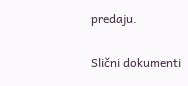predaju.

Slični dokumenti